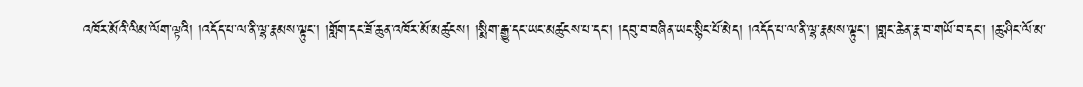འཁོར་མོའི་ལིམ་ལོག་ལྟའི། །འདོད་པ་ལ་ནི་ལྷ་རྣམས་ལྟུང་། །གློག་དང་ཟོ་ཆུན་འཁོར་མོ་མཚུངས། །སྨིག་རྒྱུ་དང་ཡང་མཚུངས་པ་དང་། །དབུ་བ་བཞིན་ཡང་སྙིང་པོ་མེད། །འདོད་པ་ལ་ནི་ལྷ་རྣམས་ལྟུང་། །གླང་ཆེན་རྣ་བ་གཡོ་བ་དང་། །ཆུ་ཤིང་ལོ་མ་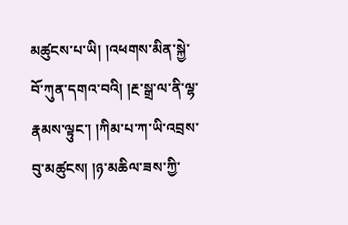མཚུངས་པ་ཡི། །འཕགས་མིན་སྐྱེ་བོ་ཀུན་དགའ་བའི། །རྔ་སྒྲ་ལ་ནི་ལྷ་རྣམས་ལྟུང་། །ཀིམ་པ་ཀ་ཡི་འབྲས་བུ་མཚུངས། །ཉ་མཆིལ་ཟས་ཀྱི་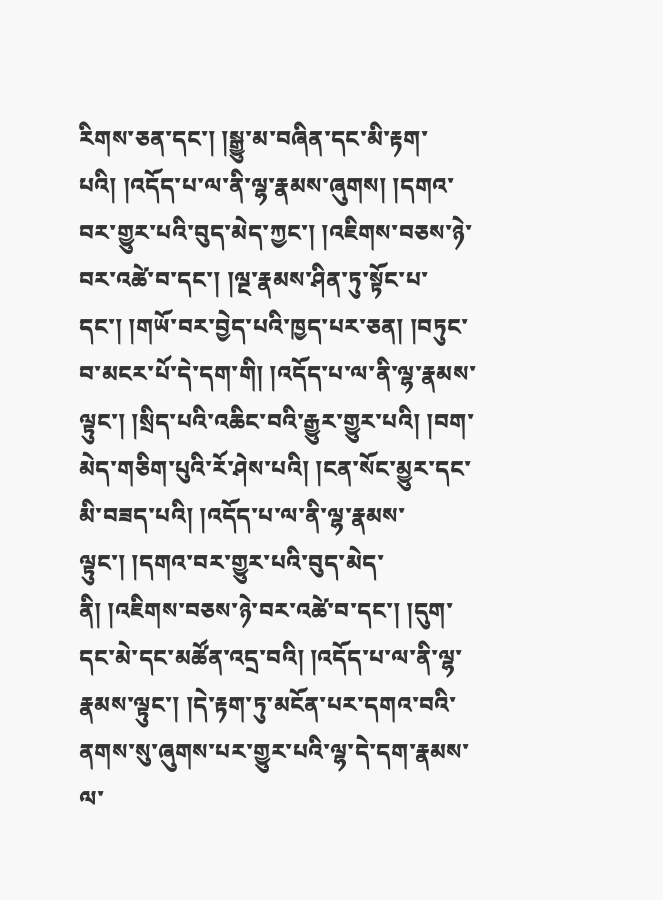རིགས་ཅན་དང་། །སྒྱུ་མ་བཞིན་དང་མི་རྟག་པའི། །འདོད་པ་ལ་ནི་ལྷ་རྣམས་ཞུགས། །དགའ་བར་གྱུར་པའི་བུད་མེད་ཀྱང་། །འཇིགས་བཅས་ཉེ་བར་འཚེ་བ་དང་། །ལྔ་རྣམས་ཤིན་ཏུ་སྟོང་པ་དང་། །གཡོ་བར་བྱེད་པའི་ཁྱད་པར་ཅན། །བཏུང་བ་མངར་པོ་དེ་དག་གི། །འདོད་པ་ལ་ནི་ལྷ་རྣམས་ལྟུང་། །སྲིད་པའི་འཆིང་བའི་རྒྱུར་གྱུར་པའི། །བག་མེད་གཅིག་པུའི་རོ་ཤེས་པའི། །ངན་སོང་མྱུར་དང་མི་བཟད་པའི། །འདོད་པ་ལ་ནི་ལྷ་རྣམས་ལྟུང་། །དགའ་བར་གྱུར་པའི་བུད་མེད་ནི། །འཇིགས་བཅས་ཉེ་བར་འཚེ་བ་དང་། །དུག་དང་མེ་དང་མཚོན་འདྲ་བའི། །འདོད་པ་ལ་ནི་ལྷ་རྣམས་ལྟུང་། །དེ་རྟག་ཏུ་མངོན་པར་དགའ་བའི་ནགས་སུ་ཞུགས་པར་གྱུར་པའི་ལྷ་དེ་དག་རྣམས་ལ་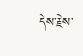དེས་རྗེས་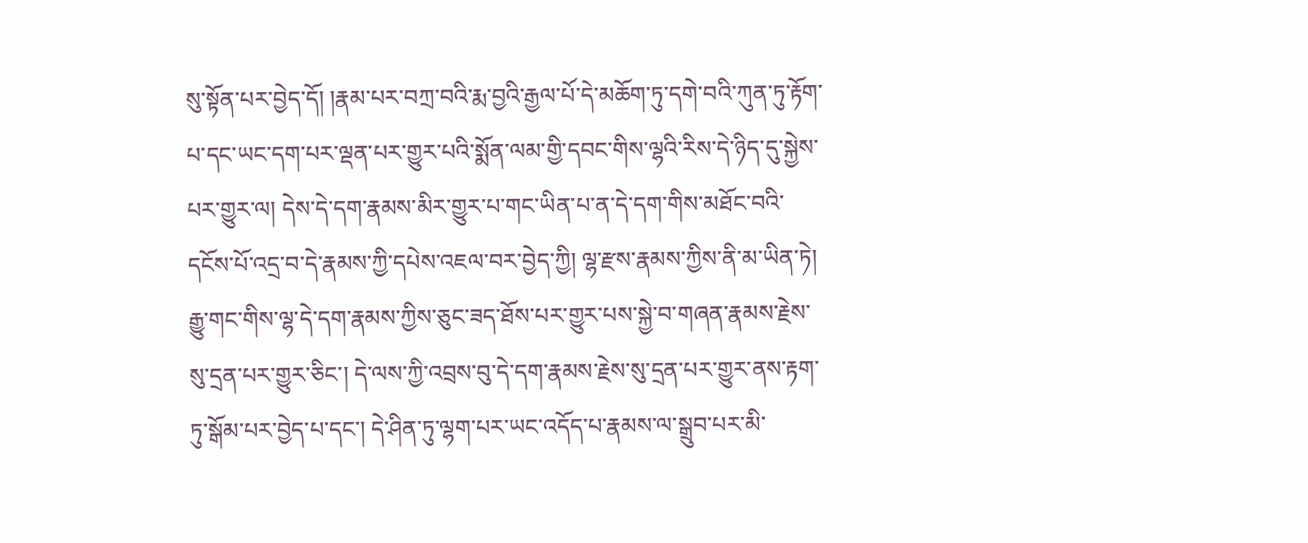སུ་སྟོན་པར་བྱེད་དོ། །རྣམ་པར་བཀྲ་བའི་རྨ་བྱའི་རྒྱལ་པོ་དེ་མཆོག་ཏུ་དགེ་བའི་ཀུན་ཏུ་རྟོག་པ་དང་ཡང་དག་པར་ལྡན་པར་གྱུར་པའི་སྨོན་ལམ་གྱི་དབང་གིས་ལྷའི་རིས་དེ་ཉིད་དུ་སྐྱེས་པར་གྱུར་ལ། དེས་དེ་དག་རྣམས་མིར་གྱུར་པ་གང་ཡིན་པ་ན་དེ་དག་གིས་མཐོང་བའི་དངོས་པོ་འདྲ་བ་དེ་རྣམས་ཀྱི་དཔེས་འཇལ་བར་བྱེད་ཀྱི། ལྷ་རྫས་རྣམས་ཀྱིས་ནི་མ་ཡིན་ཏེ། རྒྱུ་གང་གིས་ལྷ་དེ་དག་རྣམས་ཀྱིས་ཅུང་ཟད་ཐོས་པར་གྱུར་པས་སྐྱེ་བ་གཞན་རྣམས་རྗེས་སུ་དྲན་པར་གྱུར་ཅིང་། དེ་ལས་ཀྱི་འབྲས་བུ་དེ་དག་རྣམས་རྗེས་སུ་དྲན་པར་གྱུར་ནས་རྟག་ཏུ་སྒོམ་པར་བྱེད་པ་དང་། དེ་ཤིན་ཏུ་ལྷག་པར་ཡང་འདོད་པ་རྣམས་ལ་སྒྲུབ་པར་མི་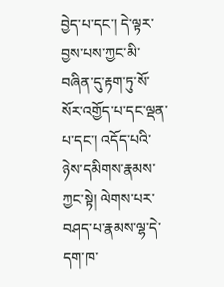བྱེད་པ་དང་། དེ་ལྟར་བྱས་པས་ཀྱང་མི་བཞིན་དུ་རྟག་ཏུ་སོ་སོར་འགྱོད་པ་དང་ལྡན་པ་དང་། འདོད་པའི་ཉེས་དམིགས་རྣམས་ཀྱང་སྟེ། ལེགས་པར་བཤད་པ་རྣམས་ལྷ་དེ་དག་ཁ་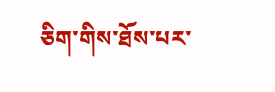ཅིག་གིས་ཐོས་པར་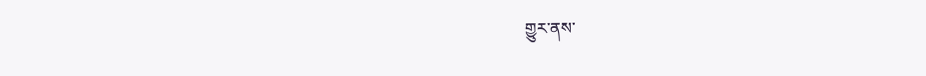གྱུར་ནས་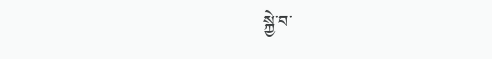སྐྱེ་བ་